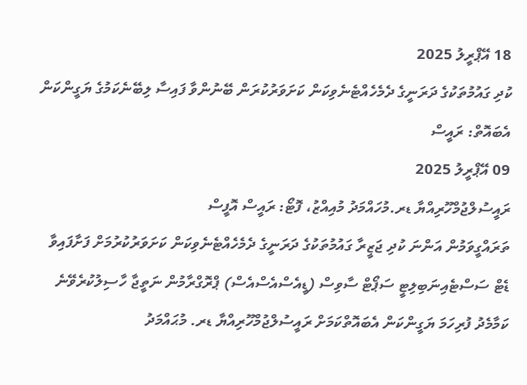18 އޭޕްރީލު 2025
ކުދި ގައުމުތަކުގެ ދަރަނީގެ ދެމެހެއްޓެނެވިކަން ކަށަވަރުކުރަން ބޭނުންވާ ފައިސާ ލިބޭނެކަމުގެ ޔަގީންކަން އެބައޮތް: ރައީސް
09 އޭޕްރީލު 2025
ރައީސުލްޖުމްހޫރިއްޔާ ޑރ.މުހައްމަދު މުއިއްޒު، ފޮޓޯ: ރައީސް އޮފީސް
ތަރައްގީވަމުން އަންނަ ކުދި ޖަޒީރާ ގައުމުތަކުގެ ދަރަނީގެ ދެމެހެއްޓެނެވިކަން ކަށަވަރުކުރުމަށް ފަށާފައިވާ ޑެޓް ސަސްޓެއިނަބިލިޓީ ސަޕޯޓް ސާވިސް (ޑީއެސްއެސްއެސް) ޕްރޮގްރާމުން ނަތީޖާ ހާސިލުކުރެވޭނެ ކަމާމެދު ފުރިހަމަ ޔަގީންކަން އެބައޮތްކަމަށް ރައީސުލްޖުމްހޫރިއްޔާ ޑރ. މުޙައްމަދު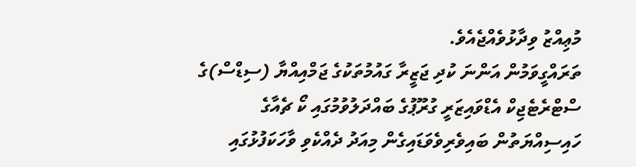މުޢިއްޒު ވިދާޅުވެއްޖެއެވެ.
ތަރައްގީވަމުން އަންނަ ކުދި ޖަޒީރާ ގައުމުތަކުގެ ޖަމްއިއްޔާ (ސިޑްސް)ގެ ސްޓްރެޓެޖިކް އެޑްވައިޒަރީ ގުރޫޕުގެ ބައްދަލުވުމުގައި ކޯ ޗެއާގެ ހައިސިއްޔަތުން ބައިވެރިވެވަޑައިގެން މިއަދު ދެއްކެވި ވާހަކަފުޅުގައި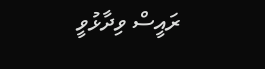ރައީސް ވިދާޅުވީ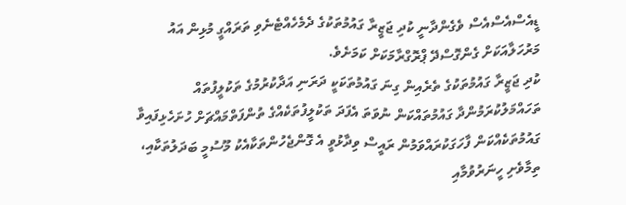ޑީއެސްއެސްއެސް ވެގެންދާނީ ކުދި ޖަޒީރާ ގައުމުތަކުގެ ދެމެހެއްޓެނެވި ތަރައްގީ މުޅިން އައު މަރުހަލާއަކަށް ގެންގޮސްދޭ ޕްރޮގްރާމަކަށް ކަމަށެވެ.
ކުދި ޖަޒީރާ ގައުމުތަކުގެ ތެރެއިން ގިނަ ގައުމުތަކަކީ ދަރަނި އަދާކުރުމުގެ ތަކުލީފުތައް ތަހައްމަލުކުރަމުންދާ ގައުމުތައްކަން ނުވަތަ އެފަދަ ތަކުލީފުތަކެއްގެ ތުންފަތްމައްޗަށް ހުށަހެޅިފައިވާ ގައުމުތަކެއްކަން ފާހަގަކުރައްވަމުން ރައީސް ވިދާޅުވީ އެ ގޮންޖެހުންތަކާއެކު މޫސުމީ ބަދަލުތަކާއި، ތިމާވެށި ހީނަރުވުމާއި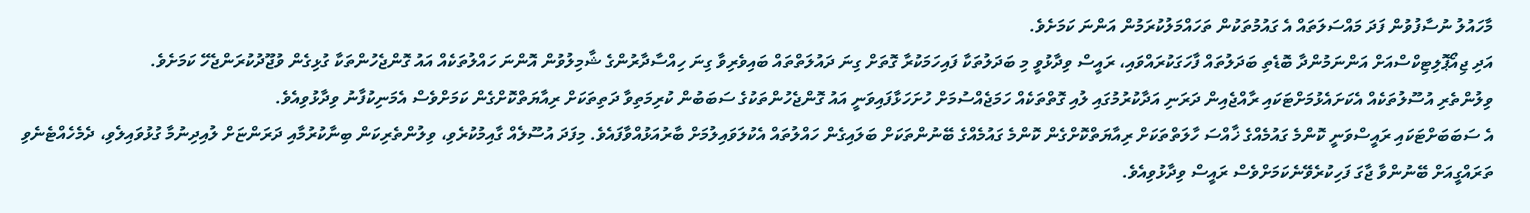މާހައުލު ނުސާފުވުން ފަދަ މައްސަލަތައް އެ ގައުމުތަކުން ތަހައްމަލުކުރަމުން އަންނަ ކަމަށެވެ.
އަދި ޖިއޯޕޮލިޓިކްސްއަށް އަންނަމުންދާ ބޮޑެތި ބަދަލުތައް ފާހަގަކުރައްވައި، ރައީސް ވިދާޅުވީ މި ބަދަލުތަކާ ފައިހަމަކުރާ ގޮތަށް ގިނަ ދައުލަތްތައް ބައިވެރިވާ ގިނަ ހިއްސާދާރުންގެ ޝާމިލުވުން އޮންނަ ހައްލުތަކެއް އައު ގޮންޖެހުންތަކާ ގުޅިގެން ވުޖޫދުކުރަންޖެހޭ ކަމަށެވެ.
ވިލުންތެރި އުސޫލުތަކެއް އެކަށައެޅުމަށްޓަކައި ރާއްޖެއިން ދަރަނި އަދާކުރުމުގައި ލުއި ގޮތްތަކެއް ހަމަޖެއްސުމަށް ހުށަހަޅާފައިވަނީ އައު ގޮންޖެހުންތަކުގެ ސަބަބުން ކުރިމަތިވާ ދަތިތަކަށް ރިއާޔަތްކޮށްގެން ކަމަށްވެސް އެމަނިކުފާނު ވިދާޅުވިއެވެ.
އެ ސަބަބަށްޓަކައި ރައީސްވަނީ ކޮންމެ ގައުމެއްގެ ޚާއްސަ ހާލަތްތަކަށް ރިއާޔަތްކޮށްގެން ކޮންމެ ގައުމެއްގެ ބޭނުންތަކަށް ބަލައިގެން ހައްލުތައް އެކުލަވައިލުމަށް ބާރުއަޅުއްވާފައެވެ. މިފަދަ އުސޫލެއް ގާއިމުކުރެވި، ވިލުންތެރިކަން ބިނާކުރުމާއި ދަރަންޏަށް ލުއިދިނުމާ ގުޅުވައިލެވި، ދެމެހެއްޓެނެވި ތަރައްގީއަށް ބޭނުންވާ ޖާގަ ފަހިކުރެވޭނެކަމަށްވެސް ރައީސް ވިދާޅުވިއެވެ.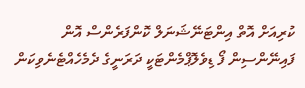ކުރިއަށް އޮތް އިންޓަނޭޝަނަލް ކޮންފަރެންސް އޮން ފައިނޭންސިން ފޯ ޑިވެލޮޕްމެންޓަކީ ދަރަނީގެ ދެމެހެއްޓެނެވިކަން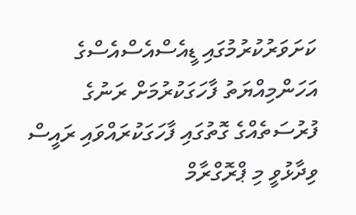ކަށަވަރުކުރުމުގައި ޑީއެސްއެސްއެސްގެ އަހަންމިއްޔަތު ފާހަގަކުރުމަށް ރަނުގެ ފުރުސަތެއްގެ ގޮތުގައި ފާހަގަކުރައްވައި ރައީސް ވިދާޅުވީ މި ޕްރޮގްރާމް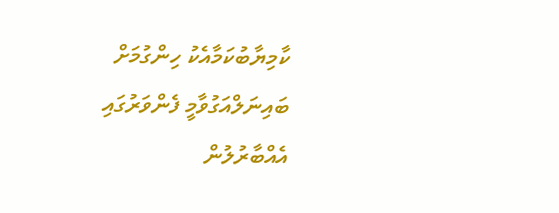ކާމިޔާބުކަމާއެކު ހިންގުމަށް ބައިނަލްއަގުވާމީ ފެންވަރުގައި އެއްބާރުލުން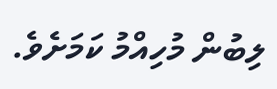ލިބުން މުހިއްމު ކަމަށެވެ.